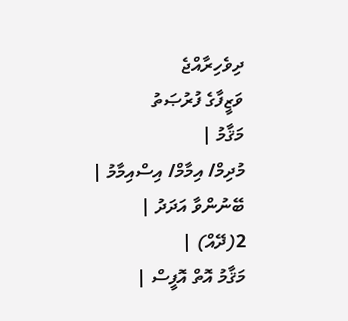ދިވެހިރާއްޖެ
ވަޒީފާގެ ފުރުޞަތު
މަޤާމު |
މުދިމް/ އިމާމް/ އިސްއިމާމު |
ބޭނުންވާ އަދަދު |
2(ދޭއް) |
މަޤާމު އޮތް އޮފީސް |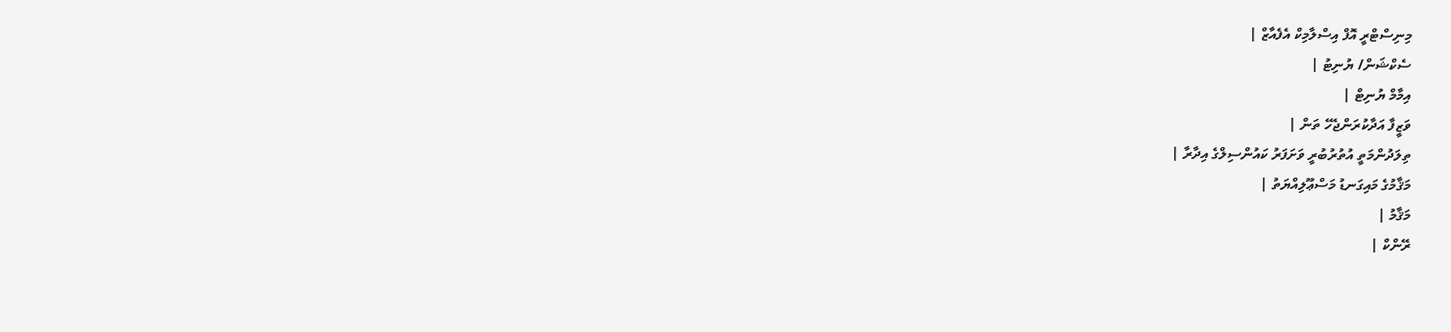މިނިސްޓްރީ އޮފް އިސްލާމިކް އެފެއާޒް |
ސެކްޝަން/ ޔުނިޓު |
އިމާމް ޔުނިޓް |
ވަޒީފާ އަދާކުރަންޖެހޭ ތަން |
ތިލަދުންމަތީ އުތުރުބުރީ ވަށަފަރު ކައުންސިލްގެ އިދާރާ |
މަޤާމުގެ މައިގަނޑު މަސްޢޫލިއްޔަތު |
މަޤާމު |
ރޭންކް |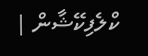ކްލެފިކޭޝާން |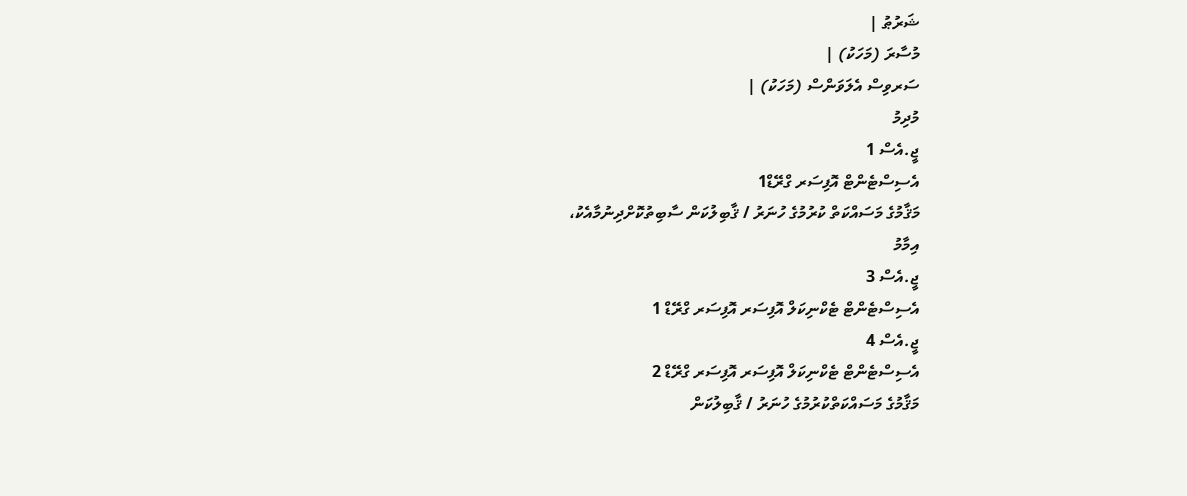ޝަރުޠު |
މުސާރަ (މަހަކު) |
ސަރވިސް އެލަވަންސް (މަހަކު) |
މުދިމު
ޖީ.އެސް 1
އެސިސްޓެންޓް އޮފިސަރ ގްރޭޑް1
މަޤާމުގެ މަސައްކަތް ކުރުމުގެ ހުނަރު / ޤާބިލުކަން ސާބިތުކޮށްދިނުމާއެކު،
އިމާމު
ޖީ.އެސް 3
އެސިސްޓެންޓް ޓެކްނިކަލް އޮފިސަރ އޮފިސަރ ގްރޭޑް 1
ޖީ.އެސް 4
އެސިސްޓެންޓް ޓެކްނިކަލް އޮފިސަރ އޮފިސަރ ގްރޭޑް 2
މަޤާމުގެ މަސައްކަތްކުރުމުގެ ހުނަރު / ޤާބިލުކަން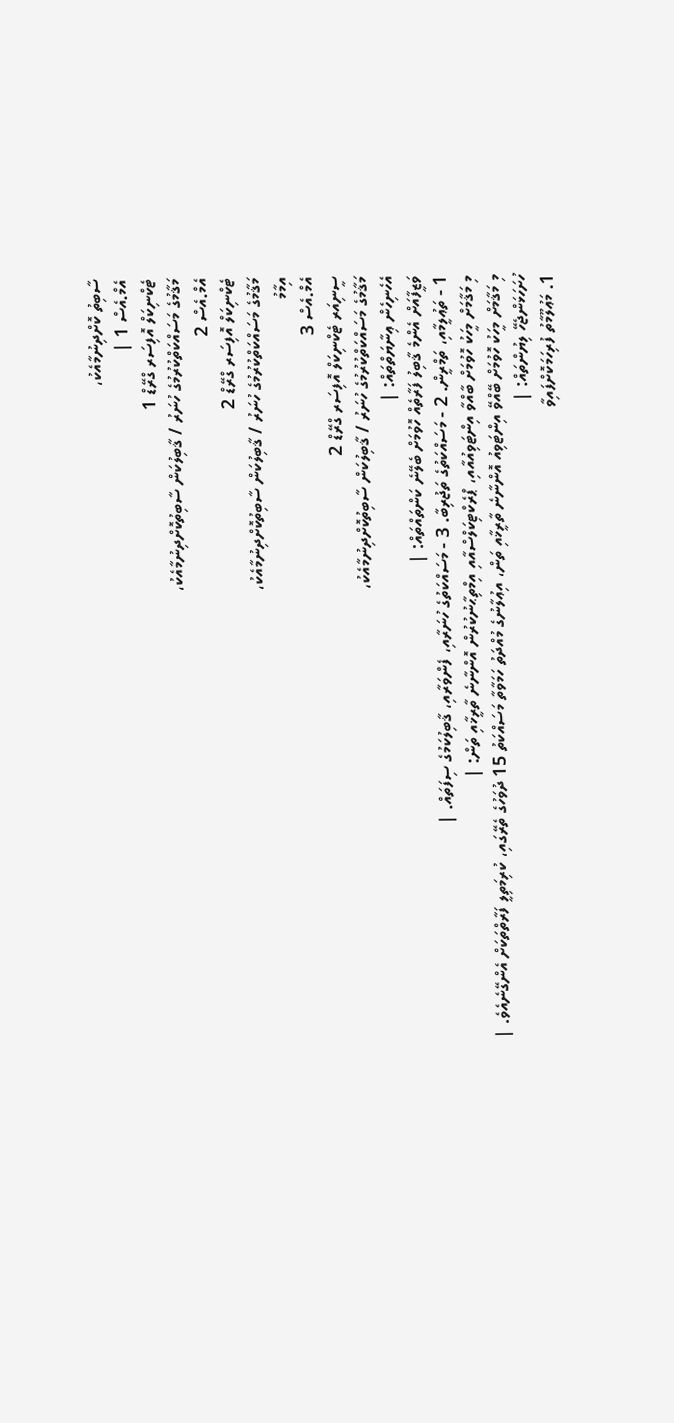ސާބިތު ކޮށްދިނުމާއެކު،
އެމް.އެސް 1 |
ޓެކްނިކަލް އޮފިސަރ ގްރޭޑް 1
މަޤާމުގެ މަސައްކަތްކުރުމުގެ ހުނަރު / ޤާބިލުކަން ސާބިތުކޮށްދިނުމާއެކު،
އެމް.އެސް 2
ޓެކްނިކަލް އޮފިސަރ ގްރޭޑް 2
މަޤާމުގެ މަސައްކަތްކުރުމުގެ ހުނަރު / ޤާބިލުކަން ސާބިތުކޮށްދިނުމާއެކު،
އިމާމު
އެމް.އެސް 3
ސީނިއަރ ޓެކްނިކަލް އޮފިސަރ ގްރޭޑް 2
މަޤާމުގެ މަސައްކަތްކުރުމުގެ ހުނަރު / ޤާބިލުކަން ސާބިތުކޮށްދިނުމާއެކު،
އެހެނިހެން ޢިނާޔަތްތައް: |
ވަޒީފާއަށް އެންމެ ޤާބިލު ފަރާތެއް ހޮވުމަށް ބެލޭނެ ކަންތައްތައް: |
1 - ތަޢުލީމާއި، ތަމްރީން. 2 - މަސައްކަތުގެ ތަޖުރިބާ. 3 - މަސައްކަތުގެ ހުނަރާއި، ފެންވަރާއި، ޤާބިލުކަމުގެ ސިފަތައް. |
މި މަޤާމަށް މީހަކު ހޮވުމަށް ބާއްވާ އިންޓަވިއުއާއި، ޕްރެކްޓިކަލްސްއާއި އިމްތިޙާނުކުރުން އޮންނާނެ ތާރީޚާއި ތަން: |
މި މަޤާމަށް މީހަކު ހޮވުމަށް ބޭއްވޭ އިންޓަވިއު އޮންނާނެ ތާރީޚާއި ތަން، އިޢުލާނުގެ މުއްދަތު ހަމަވާތާ މަސައްކަތު 15 ދުވަހުގެ ތެރޭގައި، ކުރިމަތިލީ ފަރާތްތަކަށް އެންގޭނެއެވެ. |
ހުށަހަޅަންޖެހޭ ލިޔުންތައް: |
1. މަޢުލޫމާތު ފުރިހަމަކޮށްފައިވާ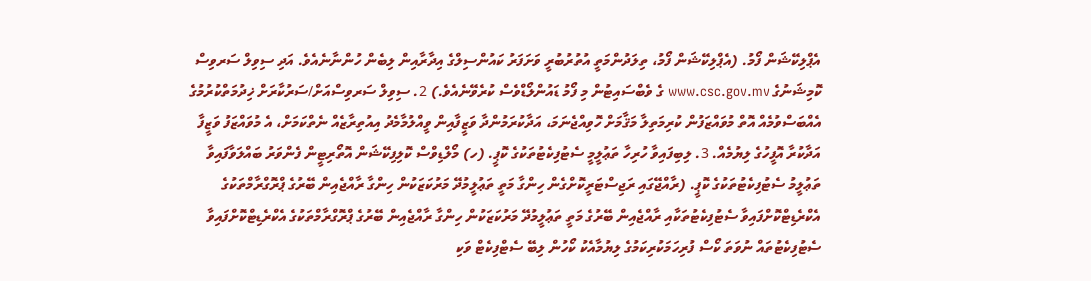އެޕްލިކޭޝަން ފޯމު. (އެޕްލިކޭޝަން ފޯމު، ތިލަދުންމަތީ އުތުރުބުރީ ވަށަފަރު ކައުންސިލްގެ އިދާރާއިން ލިބެން ހުންނާނެއެވެ. އަދި ސިވިލް ސަރވިސް ކޮމިޝަނުގެ www.csc.gov.mv ގެ ވެބްސައިޓުން މި ފޯމު ޑައުންލޯޑްވެސް ކުރެވޭނެއެވެ.) 2. ސިވިލް ސަރވިސްއަށް/ސަރުކާރަށް ޚިދުމަތްކުރުމުގެ އެއްބަސްވުމެއް އޮތް މުވައްޒަފުން ކުރިމަތިލާ މަޤާމަށް ހޮވިއްޖެނަމަ، އަދާކުރަމުންދާ ވަޒީފާއިން ވީއްލުމާމެދު އިއުތިރާޒެއް ނެތްކަމަށް، އެ މުވައްޒަފު ވަޒީފާ އަދާކުރާ އޮފީހުގެ ލިޔުމެއް. 3. ލިބިފައިވާ ހުރިހާ ތަޢުލީމީ ސެޓުފިކެޓުތަކުގެ ކޮޕީ. (ހ) މޯލްޑިވްސް ކޮލިފިކޭޝަން އޮތޯރިޓީން ފެންވަރު ބައްލަވާފައިވާ ތަޢުލީމު ސެޓުފިކެޓުތަކުގެ ކޮޕީ. (ރާއްޖޭގައި ރަޖިސްޓަރީކޮށްގެން ހިންގާ މަތީ ތަޢުލީމުދޭ މަރުކަޒަކުން ހިންގާ ރާއްޖެއިން ބޭރުގެ ޕްރޮގްރާމްތަކުގެ އެކްރެޑިޓްކޮށްފައިވާ ސެޓުފިކެޓުތަކާއި ރާއްޖެއިން ބޭރުގެ މަތީ ތަޢުލީމުދޭ މަރުކަޒަކުން ހިންގާ ރާއްޖެއިން ބޭރުގެ ޕްރޮގްރާމްތަކުގެ އެކްރެޑިޓްކޮށްފައިވާ ސެޓުފިކެޓުތައް ނުވަތަ ކޯސް ފުރިހަމަކުރިކަމުގެ ލިޔުމާއެކު ކޯހުން ލިބޭ ސެޓްފިކެޓް ވަކި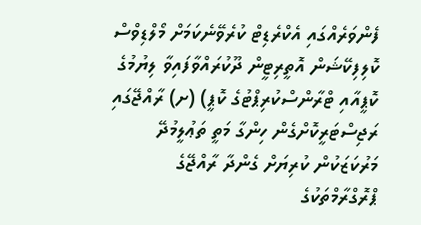ފެންވަރެއްގައި އެކްރެޑިޓް ކުރެވޭނެކަމަށް މޯލްޑިވްސް ކޮލިފިކޭޝަން އޮތީރިޓީން ދޫކުރައްވާފައިވާ ލިޔުމުގެ ކޮޕީއާއި ޓްރާންސްކުރިޕްޓުގެ ކޮޕީ) (ށ) ރާއްޖޭގައި ރަޖިސްޓަރީކޮށްގެން ހިންގާ މަތީ ތަޢުލީމުދޭ މަރުކަޒަކުން ކުރިޔަށް ގެންދާ ރާއްޖޭގެ ޕްރޮގްރާމްތަކުގެ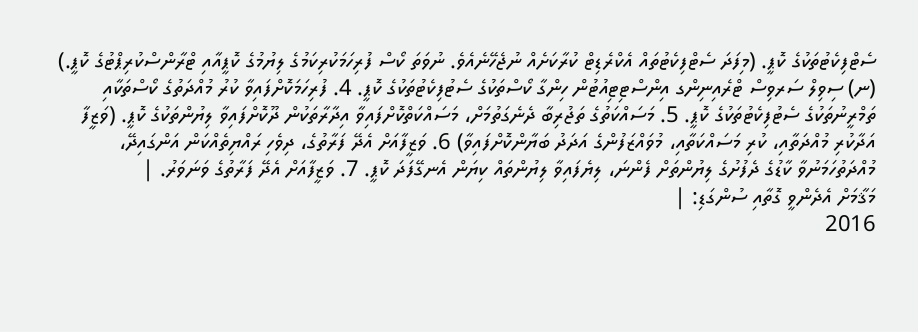ސެޓްފިކެޓުތަކުގެ ކޮޕީ. (މިފަދަ ސެޓްފިކެޓުތައް އެކްރެޑިޓް ކުރާކަށެއް ނުޖެހޭނެއެވެ. ނުވަތަ ކޯސް ފުރިހަމަކުރިކަމުގެ ލިޔުމުގެ ކޮޕީއާއި ޓްރާންސްކުރިޕްޓުގެ ކޮޕީ.) (ނ) ސިވިލް ސަރވިސް ޓްރެއިނިންގ އިންސްޓިޓިއުޓުން ހިންގާ ކޯސްތަކުގެ ސެޓުފިކެޓުތަކުގެ ކޮޕީ. 4. ފުރިހަމަކޮށްފައިވާ ކުރު މުއްދަތުގެ ކޯސްތަކާއި ތަމްރީނުތަކުގެ ސެޓުފިކެޓުތަކުގެ ކޮޕީ. 5. މަސައްކަތުގެ ތަޖުރިބާ ދެނެގަތުމަށް، މަސައްކަތްކޮށްފައިވާ އިދާރާތަކުން ދޫކޮށްފައިވާ ލިޔުންތަކުގެ ކޮޕީ. (ވަޒީފާ އަދާކުރި މުއްދަތާއި، ކުރި މަސައްކަތާއި، މުވައްޒަފުންގެ އަދަދު ބަޔާންކޮށްފައިވާ) 6. ވަޒީފާއަށް އެދޭ ފަރާތުގެ، ދިވެހި ރައްޔިތެއްކަން އަންގައިދޭ، މުއްދަތުހަމަނުވާ ކާޑުގެ ދެފުށުގެ ލިޔުންތަށް ފެންނަ، ލިޔެފައިވާ ލިޔުންތައް ކިޔަން އެނގޭފަދަ ކޮޕީ. 7. ވަޒީފާއަށް އެދޭ ފަރާތުގެ ވަނަވަރު. |
މަޤާމަށް އެދެންވީ ގޮތާއި ސުންގަޑި: |
2016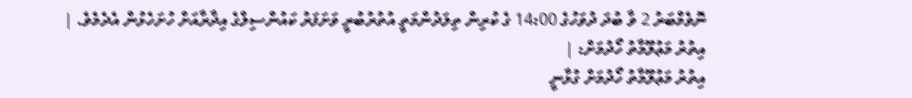ނޮވެމްބަރު 2 ވާ ބުދަ ދުވަހުގެ 14:00 ގެ ކުރިން ތިލަދުންމަތީ އުތުރުބުރީ ވަށަފަރު ކައުންސިލްގެ އިދާރާއަށް ހުށަހެޅުން އެދެމެވެ. |
އިތުރު މަޢުލޫމާތު ހޯދުމަށް: |
އިތުރު މަޢުލޫމާތު ހޯދުމަށް ގުޅާނީ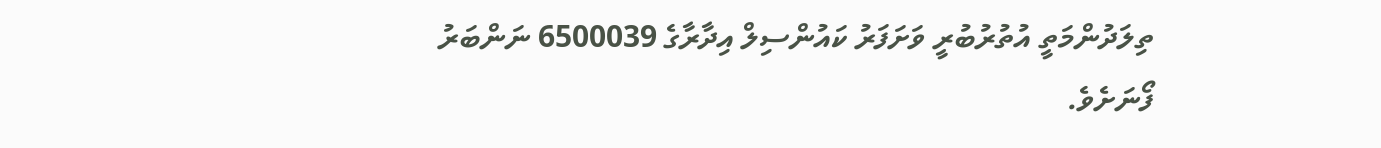ތިލަދުންމަތީ އުތުރުބުރީ ވަށަފަރު ކައުންސިލް އިދާރާގެ 6500039 ނަންބަރު ފޯނަށެވެ.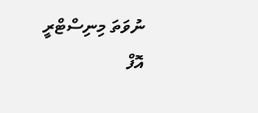ނުވަތަ މިނިސްޓްރީ އޮފް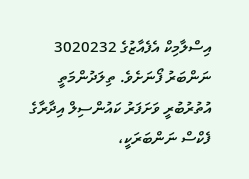އިސްލާމިކް އެފެއާޒުގެ 3020232 ނަންބަރު ފޯނަށެވެ. ތިލަދުންމަތީ އުތުރުބުރީ ވަށަފަރު ކައުންސިލް އިދާރާގެ ފެކްސް ނަންބަރަކީ،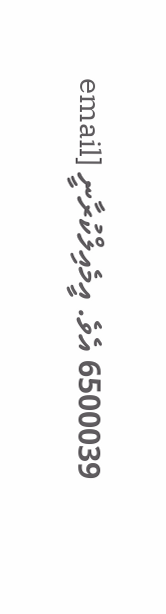6500039 އެވެ. އީމެއިލްކުރާނީ [email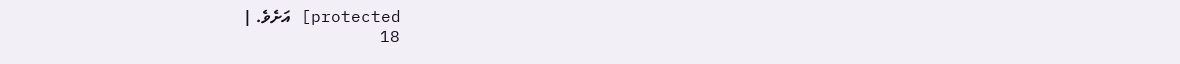protected] އަށެވެ. |
18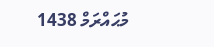މުޙައްރަމް 1438